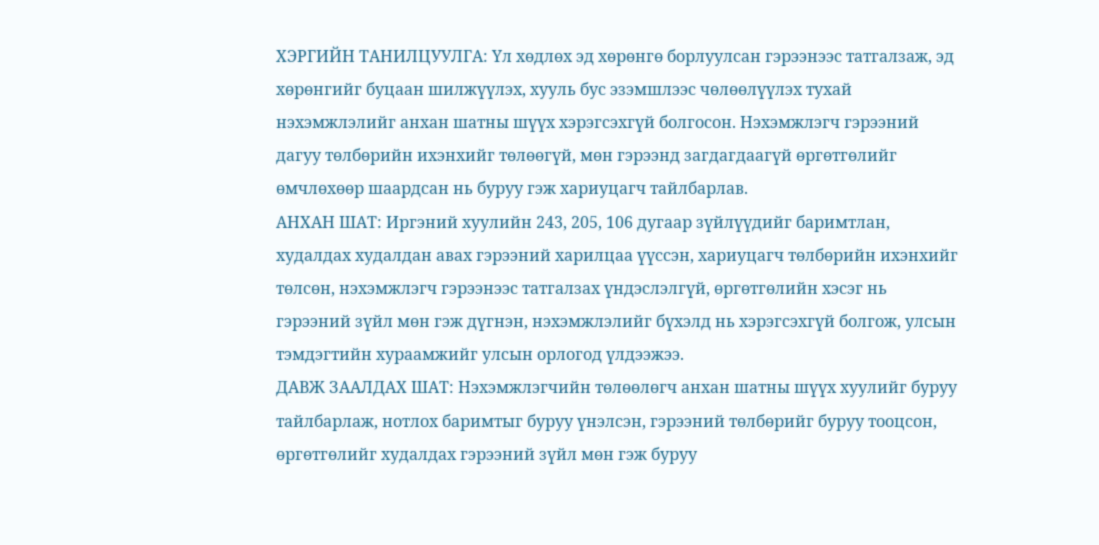ХЭРГИЙН ТАНИЛЦУУЛГА: Үл хөдлөх эд хөрөнгө борлуулсан гэрээнээс татгалзаж, эд хөрөнгийг буцаан шилжүүлэх, хууль бус эзэмшлээс чөлөөлүүлэх тухай нэхэмжлэлийг анхан шатны шүүх хэрэгсэхгүй болгосон. Нэхэмжлэгч гэрээний дагуу төлбөрийн ихэнхийг төлөөгүй, мөн гэрээнд загдагдаагүй өргөтгөлийг өмчлөхөөр шаардсан нь буруу гэж хариуцагч тайлбарлав.
АНХАН ШАТ: Иргэний хуулийн 243, 205, 106 дугаар зүйлүүдийг баримтлан, худалдах худалдан авах гэрээний харилцаа үүссэн, хариуцагч төлбөрийн ихэнхийг төлсөн, нэхэмжлэгч гэрээнээс татгалзах үндэслэлгүй, өргөтгөлийн хэсэг нь гэрээний зүйл мөн гэж дүгнэн, нэхэмжлэлийг бүхэлд нь хэрэгсэхгүй болгож, улсын тэмдэгтийн хураамжийг улсын орлогод үлдээжээ.
ДАВЖ ЗААЛДАХ ШАТ: Нэхэмжлэгчийн төлөөлөгч анхан шатны шүүх хуулийг буруу тайлбарлаж, нотлох баримтыг буруу үнэлсэн, гэрээний төлбөрийг буруу тооцсон, өргөтгөлийг худалдах гэрээний зүйл мөн гэж буруу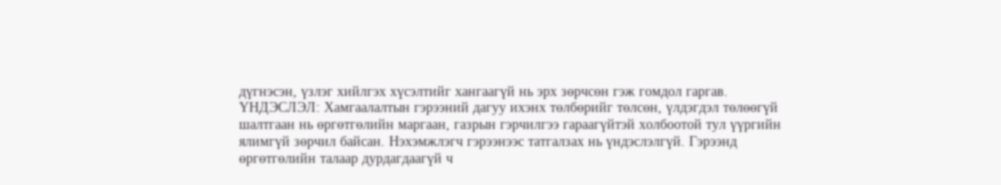дүгнэсэн, үзлэг хийлгэх хүсэлтийг хангаагүй нь эрх зөрчсөн гэж гомдол гаргав.
ҮНДЭСЛЭЛ: Хамгаалалтын гэрээний дагуу ихэнх төлбөрийг төлсөн, үлдэгдэл төлөөгүй шалтгаан нь өргөтгөлийн маргаан, газрын гэрчилгээ гараагүйтэй холбоотой тул үүргийн ялимгүй зөрчил байсан. Нэхэмжлэгч гэрээнээс татгалзах нь үндэслэлгүй. Гэрээнд өргөтгөлийн талаар дурдагдаагүй ч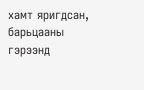хамт яригдсан, барьцааны гэрээнд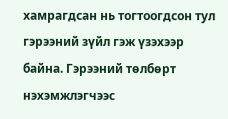хамрагдсан нь тогтоогдсон тул гэрээний зүйл гэж үзэхээр байна. Гэрээний төлбөрт нэхэмжлэгчээс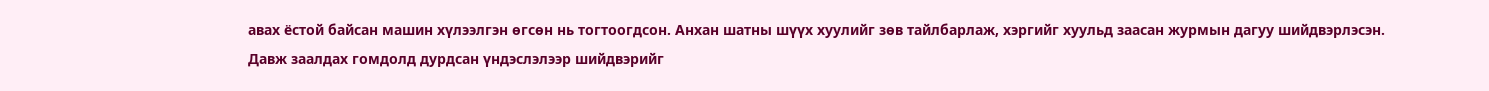авах ёстой байсан машин хүлээлгэн өгсөн нь тогтоогдсон. Анхан шатны шүүх хуулийг зөв тайлбарлаж, хэргийг хуульд заасан журмын дагуу шийдвэрлэсэн. Давж заалдах гомдолд дурдсан үндэслэлээр шийдвэрийг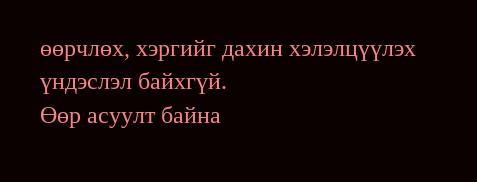өөрчлөх, хэргийг дахин хэлэлцүүлэх үндэслэл байхгүй.
Өөр асуулт байна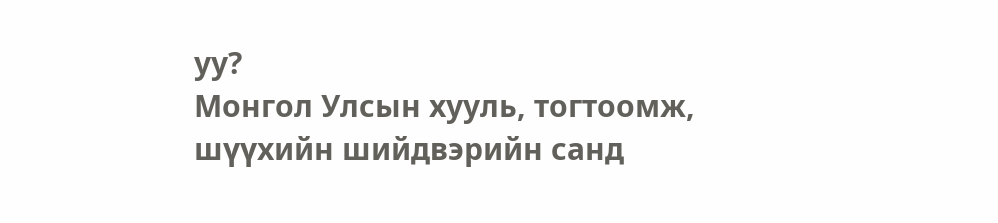уу?
Монгол Улсын хууль, тогтоомж, шүүхийн шийдвэрийн санд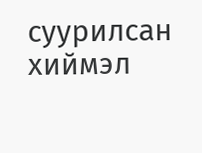суурилсан хиймэл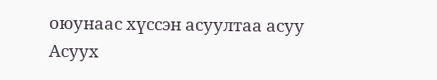оюунаас хүссэн асуултаа асуу
Асуух